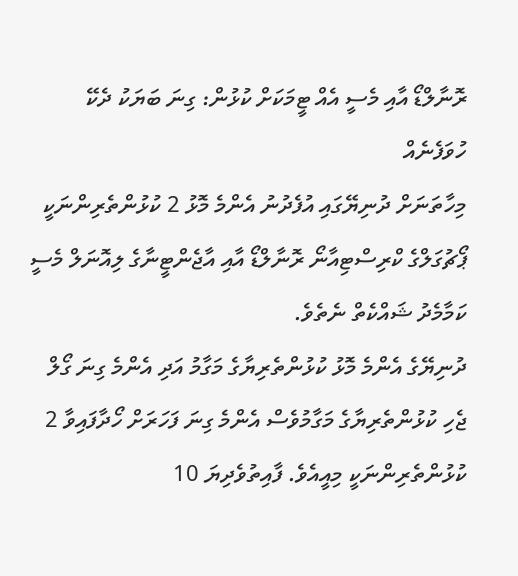ރޮނާލްޑޯ އާއި މެސީ އެއް ޓީމަކަށް ކުޅުން: ގިނަ ބަޔަކު ދެކޭ ހުވަފެނެއް
މިހާތަނަށް ދުނިޔޭގައި އުފެދުނު އެންމެ މޮޅު 2 ކުޅުންތެރިންނަކީ ޕޯޗުގަލްގެ ކްރިސްޓިއާނޯ ރޮނާލްޑޯ އާއި އާޖެންޓީނާގެ ލިއޮނަލް މެސީ ކަމާމެދު ޝައްކެތް ނެތެވެ.
ދުނިޔޭގެ އެންމެ މޮޅު ކުޅުންތެރިޔާގެ މަގާމު އަދި އެންމެ ގިނަ ގޯލް ޖެހި ކުޅުންތެރިޔާގެ މަގާމުވެސް އެންމެ ގިނަ ފަހަރަށް ހޯދާފައިވާ 2 ކުޅުންތެރިންނަކީ މިއީއެވެ. ފާއިތުވެދިޔަ 10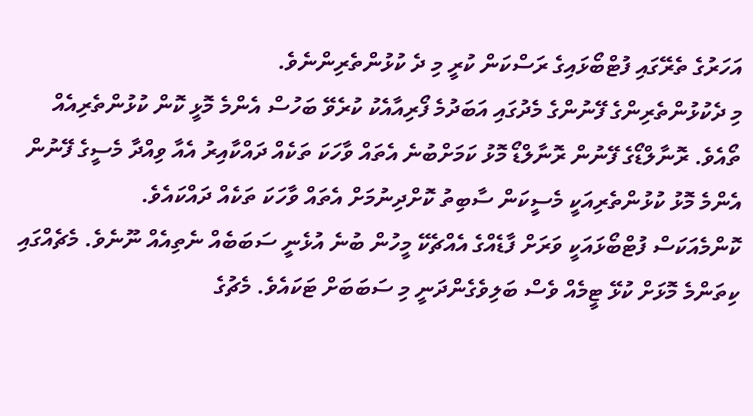އަހަރުގެ ތެރޭގައި ފުޓްބޯޅައިގެ ރަސްކަން ކުރީ މި ދެ ކުޅުންތެރިންނެވެ.
މި ދެކުޅުންތެރިންގެ ފޭނުންގެ މެދުގައި އަބަދުމެ ފޯރިއާއެކު ކުރެވޭ ބަހުސް އެންމެ މޮޅީ ކޮން ކުޅުންތެރިއެއް ތޯއެވެ. ރޮނާލްޑޯގެ ފޭނުން ރޮނާލްޑޯ މޮޅު ކަމަށްބުނެ އެތައް ވާހަކަ ތަކެއް ދައްކާއިރު އެއާ ވިއްދާ މެސީގެ ފޭނުން އެންމެ މޮޅު ކުޅުންތެރިއަކީ މެސީކަން ސާބިތު ކޮށްދިނުމަށް އެތައް ވާހަކަ ތަކެއް ދައްކައެވެ.
ކޮންމެއަކަސް ފުޓްބޯޅައަކީ ވަރަށް ފާޑެއްގެ އެއްޗެކޭ މީހުން ބުނެ އުޅެނީ ސަބަބެއް ނެތިއެއް ނޫނެވެ. މެޗެއްގައި ކިތަންމެ މޮޅަށް ކުޅޭ ޓީމެއް ވެސް ބަލިވެގެންދަނީ މި ސަބަބަށް ޓަކައެވެ. މެޗުގެ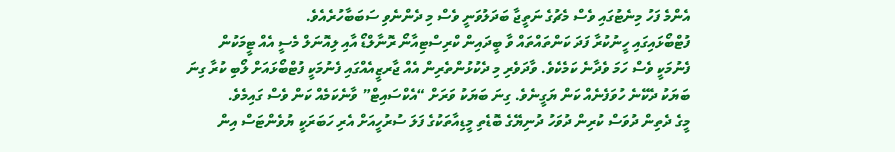އެންމެ ފަހު މިނެޓުގައި ވެސް މެޗުގެ ނަތީޖާ ބަދަލުވަނީ ވެސް މި ދެންނެވި ސަބަބާހުރެއެވެ.
ފުޓްބޯޅައިގައި ހީނުކުރާ ފަދަ ކަންތައްތައް ވާ ބީދައިން ކްރިސްޓިއާނޯ ރޮނާލްޑޯ އާއި ލިއޮނަލް މެސީ އެއް ޓީމަކުން ފެނުމަކީ ވެސް ހަމަ ވެދާނެ ކަމެކެވެ. ވާދަވެރި މި ދެކުޅުންތެރިން އެއް ޖާރޒީއެއްގައި ފެނުމަކީ ފުޓްބޯޅައަށް ލޯބި ކުރާ ގިނަ ބަޔަކު ދެކޭނެ ހުވަފެނެއް ކަން ޔަގީނެވެ. ގިނަ ބަޔަކު ވަރަށް “އެކްސައިޓް” ވާނެކަމެއް ކަން ވެސް ގައިމެވެ.
މީގެ ދެތިން ދުވަސް ކުރިން ދުވަހު ދުނިޔޭގެ ބޮޑެތި މީޑިއާތަކުގެ ފަލަ ސުރުހީއަށް އެރި ހަބަރަކީ ޔުވެންޓަސް އިން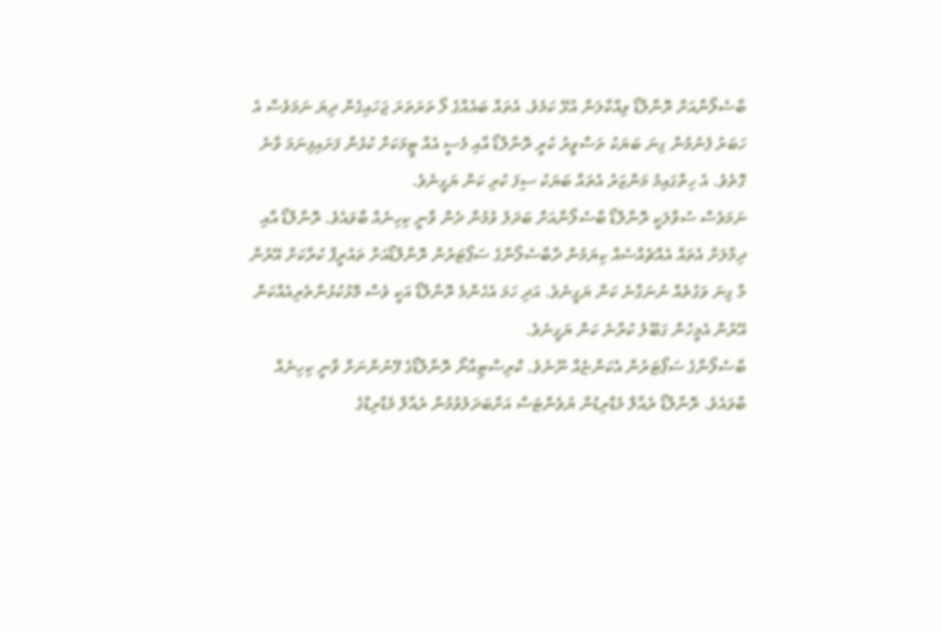ބާސެލޯނާއަށް ރޮނާލްޑޯ ވިއްކާލަން އުޅޭ ކަމެވެ. އެތައް ބައެއްގެ ލޯ ތަރަތަރަ ޖަހައިގެން ދިޔަ ނަމަވެސް އެ ހަބަރު ފެނުމުން ގިނަ ބަޔަކު ތަސްވީރު ކުރީ ރޮނާލްޑޯ އާއި މެސީ އެއް ޓީމަކަށް ކުޅެން ފަށައިފިނަމަ ވާނެ ގޮތެވެ. އެ ހިތްގައިމު މަންޒަރު އެތައް ބަޔަކު ސިފަ ކުރި ކަން ޔަގީނެވެ.
ނަމަވެސް ސުވާލަކީ ރޮނާލްޑޯ ބާސެލޯނާއަށް ބަދަލު ވުމުން ދެން ވާނީ ކިހިނެއް ބާވައެވެ. ރޮނާލްޑޯ އާއި ދިމާލަށް އެތައް އެއްޗެއްސެއް ކިޔަމުން ދާބާސެލޯނާގެ ސަޕޯޓަރުން ރޮނާލްޑޯއަށް ތައުރީފް ކުރާކަށް އޭރުން މާ ގިނަ ވަގުތެއް ނުނަގާނެ ކަން ޔަގީނެވެ. އަދި ހަމަ އެހެންމެ ރޮނާލްޑޯ އަކީ ވެސް މޮޅުކުޅުންތެރިއެއްކަން އޭރުން އެމީހުން ގަބޫލު ކުރާނެ ކަން ޔަގީނެވެ.
ބާސެލޯނާގެ ސަޕޯޓަރުން އެކަންޏެއް ނޫނެވެ. ކްރިސްޓިއާނޯ ރޮނާލްޑޯގެ ފޭނުންނަށް ވާނީ ކިހިނެއް ބާވައެވެ. ރޮނާލްޑޯ ރެއާލް މެޑްރިޑުން ޔުވެންޓަސް އަށްބަދަލުވުމުން ރެއާލް މެޑްރިޑްގެ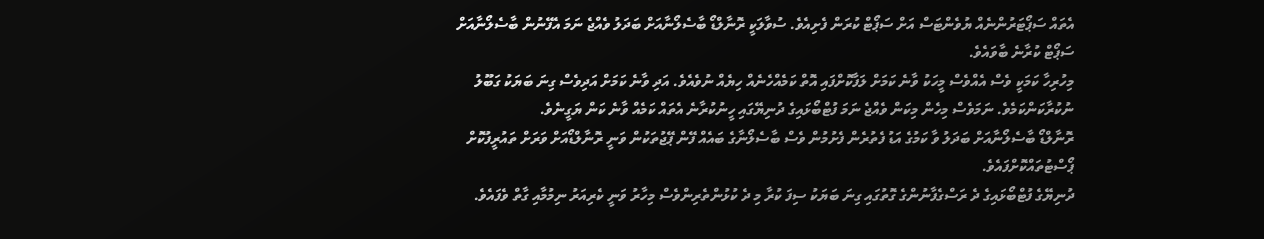އެތައް ސަޕޯޓަރުންނެއް ޔުވެންޓަސް އަށް ސަޕޯޓް ކުރަން ފެށިއެވެ. ސުވާލަކީ ރޮނާލްޑޯ ބާސެލޯނާއަށް ބަދަލު ވެއްޖެ ނަމަ އެފޭނުން ބާސެލޯނާއަށް ސަޕޯޓް ކުރާނެ ބާވައެވެ.
މިހުރިހާ ކަމަކީ ވެސް އެއްވެސް މީހަކު ވާނެ ކަމަށް ލަފާކޮށްފައި އޮތް ކަމެއްހެނެއް ހިޔެއް ނުވެއެވެ. އަދި ވާނެ ކަމަށް އަދިވެސް ގިނަ ބަޔަކު ގަބޫލު ނުކުރާކަންކަމެވެ. ނަމަވެސް މިހެން މިކަން ވެއްޖެ ނަމަ ފުޓްބޯޅައިގެ ދުނިޔޭގައި ހީނުކުރާނެ އެތައް ކަމެއް ވާނެ ކަން ޔަގީނެވެ.
ރޮނާލްޑޯ ބާސެލޯނާއަށް ބަދަލު ވާ ކަމުގެ އަޑު ފެތުރެން ފެށުމުން ވެސް ބާސެލޯނާގެ ބައެއް ފޭން ޕޭޖުތަކުން ވަނީ ރޮނާލްޑޯއަށް ވަރަށް ތައުރީފުކޮށް ޕޯސްޓުތައްކޮށްފައެވެ.
ދުނިޔޭގެ ފުޓްބޯޅައިގެ ދެ ރަސްގެފާނުންގެ ގޮތުގައި ގިނަ ބަޔަކު ސިފަ ކުރާ މި ދެ ކުޅުންތެރިންވެސް މިހާރު ވަނީ ކެރިއަރު ނިމުމާއި ގާތް ވެފައެވެ.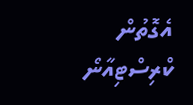އެގޮތުން ކްރިސްޓިއާނޯ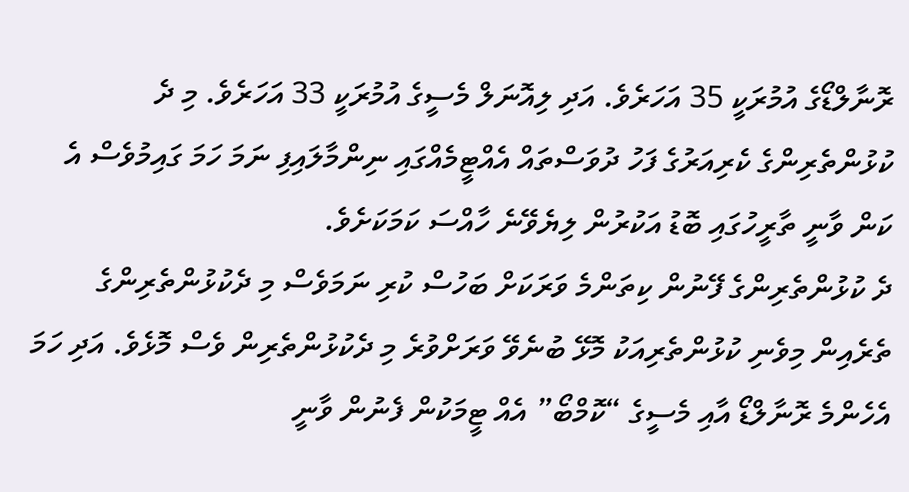ރޮނާލްޑޯގެ އުމުރަކީ 35 އަހަރެވެ. އަދި ލިއޮނަލް މެސީގެ އުމުރަކީ 33 އަހަރެވެ. މި ދެ ކުޅުންތެރިންގެ ކެރިއަރުގެ ފަހު ދުވަސްތައް އެއްޓީމެއްގައި ނިންމާލައިފި ނަމަ ހަމަ ގައިމުވެސް އެ ކަން ވާނީ ތާރީހުގައި ބޮޑު އަކުރުން ލިޔެވޭނެ ހާއްސަ ކަމަކަށެވެ.
ދެ ކުޅުންތެރިންގެ ފޭނުން ކިތަންމެ ވަރަކަށް ބަހުސް ކުރި ނަމަވެސް މި ދެކުޅުންތެރިންގެ ތެރެއިން މިވެނި ކުޅުންތެރިއަކު މޮޅޭ ބުނެވޭ ވަރަށްވުރެ މި ދެކުޅުންތެރިން ވެސް މޮޅެވެ. އަދި ހަމަ އެހެންމެ ރޮނާލްޑޯ އާއި މެސީގެ “ކޮމްބޯ” އެއް ޓީމަކުން ފެނުން ވާނީ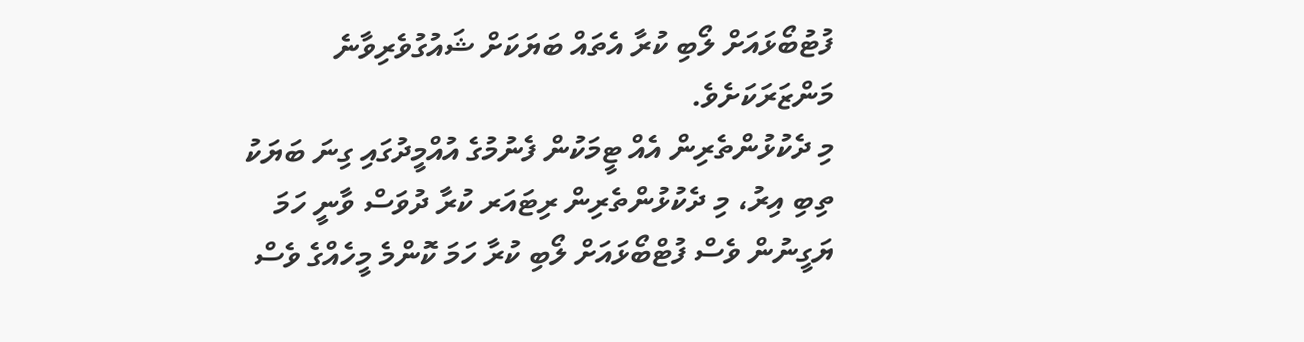ފުޓުބޯޅައަށް ލޯބި ކުރާ އެތައް ބަޔަކަށް ޝައުގުވެރިވާނެ މަންޒަރަކަށެވެ.
މި ދެކުޅުންތެރިން އެއް ޓީމަކުން ފެނުމުގެ އުއްމީދުގައި ގިނަ ބަޔަކު ތިބި އިރު، މި ދެކުޅުންތެރިން ރިޓައަރ ކުރާ ދުވަސް ވާނީ ހަމަ ޔަގީނުން ވެސް ފުޓްބޯޅައަށް ލޯބި ކުރާ ހަމަ ކޮންމެ މީހެއްގެ ވެސް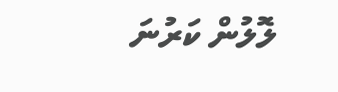ލޮލުން ކަރުނަ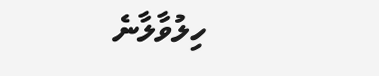ހިލުވާލާނެ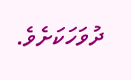ދުވަހަކަށެވެ.